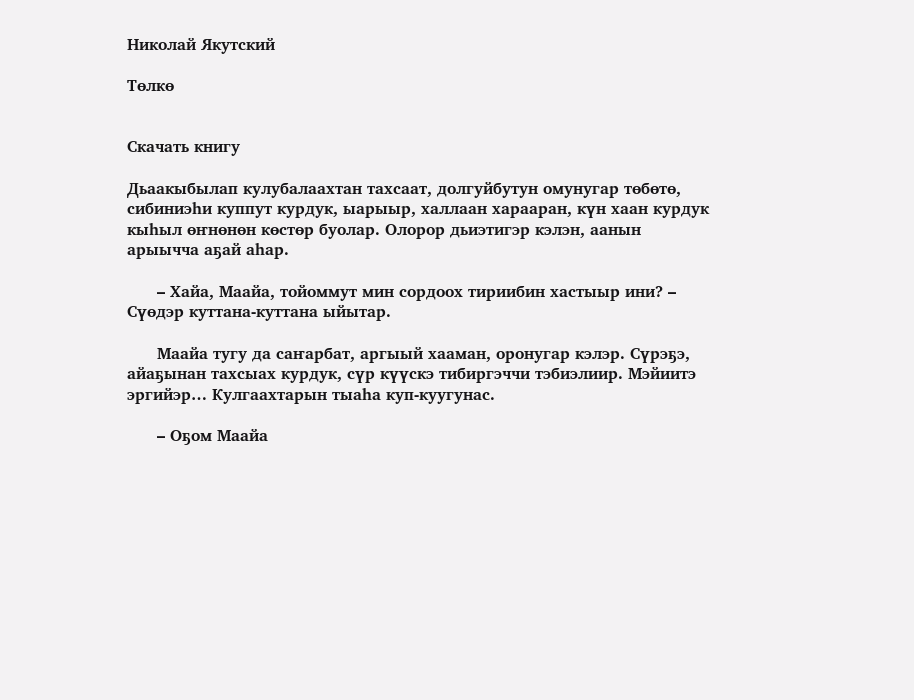Николай Якутский

Төлкө


Скачать книгу

Дьаакыбылап кулубалаахтан тахсаат, долгуйбутун омунугар төбөтө, сибиниэһи куппут курдук, ыарыыр, халлаан харааран, күн хаан курдук кыһыл өҥнөнөн көстөр буолар. Олорор дьиэтигэр кэлэн, аанын арыычча аҕай аһар.

      – Хайа, Маайа, тойоммут мин сордоох тириибин хастыыр ини? – Сүөдэр куттана-куттана ыйытар.

      Маайа тугу да саҥарбат, аргыый хааман, оронугар кэлэр. Сүрэҕэ, айаҕынан тахсыах курдук, сүр күүскэ тибиргэччи тэбиэлиир. Мэйиитэ эргийэр… Кулгаахтарын тыаһа куп-куугунас.

      – Оҕом Маайа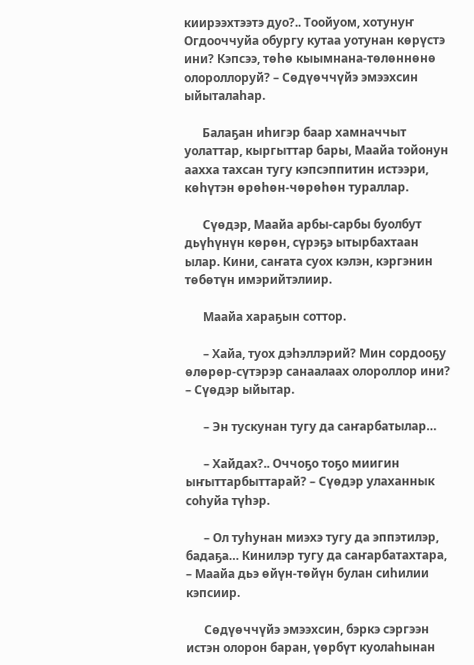киирээхтээтэ дуо?.. Тоойуом, хотунуҥ Огдооччуйа обургу кутаа уотунан көрүстэ ини? Кэпсээ, төһө кыымнана-төлөннөнө олороллоруй? – Сөдүөччүйэ эмээхсин ыйыталаһар.

      Балаҕан иһигэр баар хамначчыт уолаттар, кыргыттар бары, Маайа тойонун аахха тахсан тугу кэпсэппитин истээри, көһүтэн өрөһөн-чөрөһөн тураллар.

      Сүөдэр, Маайа арбы-сарбы буолбут дьүһүнүн көрөн, сүрэҕэ ытырбахтаан ылар. Кини, саҥата суох кэлэн, кэргэнин төбөтүн имэрийтэлиир.

      Маайа хараҕын соттор.

      – Хайа, туох дэһэллэрий? Мин сордооҕу өлөрөр-сүтэрэр санаалаах олороллор ини? – Сүөдэр ыйытар.

      – Эн тускунан тугу да саҥарбатылар…

      – Хайдах?.. Оччоҕо тоҕо миигин ыҥыттарбыттарай? – Сүөдэр улаханнык соһуйа түһэр.

      – Ол туһунан миэхэ тугу да эппэтилэр, бадаҕа… Кинилэр тугу да саҥарбатахтара, – Маайа дьэ өйүн-төйүн булан сиһилии кэпсиир.

      Сөдүөччүйэ эмээхсин, бэркэ сэргээн истэн олорон баран, үөрбүт куолаһынан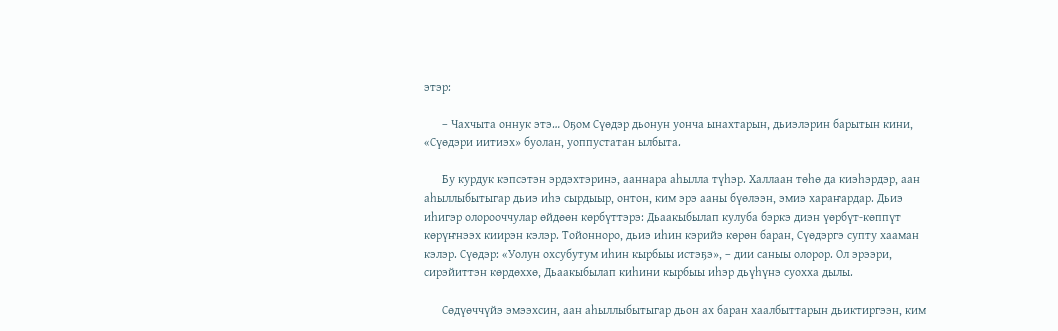этэр:

      – Чахчыта оннук этэ… Оҕом Сүөдэр дьонун уонча ынахтарын, дьиэлэрин барытын кини, «Сүөдэри иитиэх» буолан, уоппустатан ылбыта.

      Бу курдук кэпсэтэн эрдэхтэринэ, ааннара аһылла түһэр. Халлаан төһө да киэһэрдэр, аан аһыллыбытыгар дьиэ иһэ сырдыыр, онтон, ким эрэ ааны бүөлээн, эмиэ хараҥардар. Дьиэ иһигэр олорооччулар өйдөөн көрбүттэрэ: Дьаакыбылап кулуба бэркэ диэн үөрбүт-көппүт көрүҥнээх киирэн кэлэр. Тойонноро, дьиэ иһин кэрийэ көрөн баран, Сүөдэргэ супту хааман кэлэр. Сүөдэр: «Уолун охсубутум иһин кырбыы истэҕэ», – дии саныы олорор. Ол эрээри, сирэйиттэн көрдөххө, Дьаакыбылап киһини кырбыы иһэр дьүһүнэ суохха дылы.

      Сөдүөччүйэ эмээхсин, аан аһыллыбытыгар дьон ах баран хаалбыттарын дьиктиргээн, ким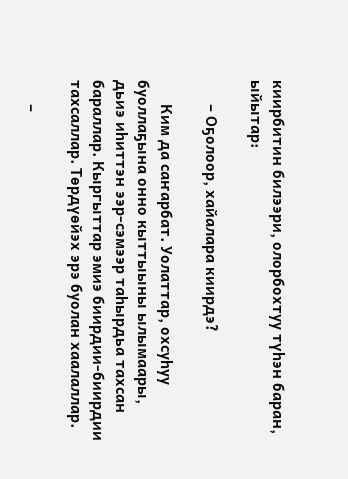киирбитин билээри, олорбохтуу түһэн баран, ыйытар:

      – Оҕолоор, хайалара киирдэ?

      Ким да саҥарбат. Уолаттар, охсуһуу буоллаҕына онно кыттыыны ылымаары, дьиэ иһиттэн ээр-сэмээр таһырдьа тахсан бараллар. Кыргыттар эмиэ биирдии-биирдии тахсаллар. Төрдүөйэх эрэ буолан хаалаллар.

      –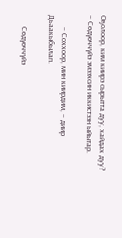Оҕолоор, ким киирэ сырытта дуу, хайдах дуу? – Сөдүөччүйэ эмээхсин иккистээн ыйытар.

      – Соххоор, мин киирдим, – диир Дьаакыбылап.

      Сөдүөччүйэ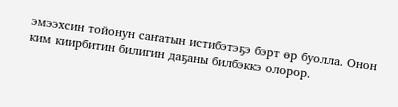эмээхсин тойонун саҥатын истибэтэҕэ бэрт өр буолла. Онон ким киирбитин билигин даҕаны билбэккэ олорор.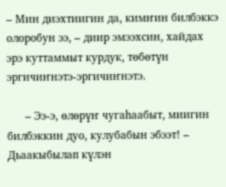– Мин диэхтиигин да, кимҥин билбэккэ олоробун ээ, – диир эмээхсин, хайдах эрэ куттаммыт курдук, төбөтүн эргичиҥнэтэ-эргичиҥнэтэ.

      – Ээ-э, өлөрүҥ чугаһаабыт, миигин билбэккин дуо, кулубабын эбээт! – Дьаакыбылап күлэн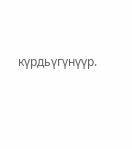күрдьүгүнүүр.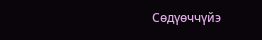Сөдүөччүйэ